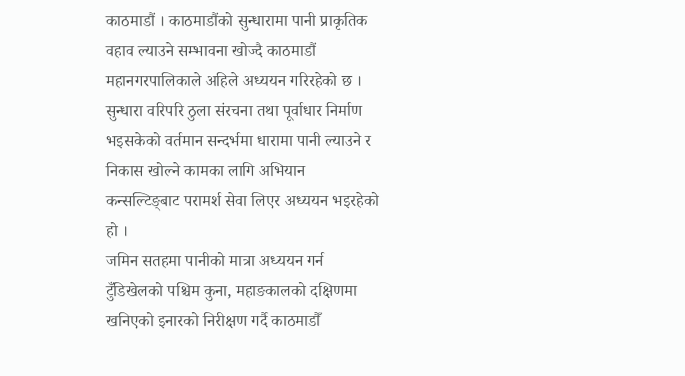काठमाडौं । काठमाडौंको सुन्धारामा पानी प्राकृतिक वहाव ल्याउने सम्भावना खोज्दै काठमाडौं महानगरपालिकाले अहिले अध्ययन गरिरहेको छ ।
सुन्धारा वरिपरि ठुला संरचना तथा पूर्वाधार निर्माण भइसकेको वर्तमान सन्दर्भमा धारामा पानी ल्याउने र निकास खोल्ने कामका लागि अभियान कन्सल्टिङ्बाट परामर्श सेवा लिएर अध्ययन भइरहेको हो ।
जमिन सतहमा पानीको मात्रा अध्ययन गर्न टुँडिखेलको पश्चिम कुना, महाङकालको दक्षिणमा खनिएको इनारको निरीक्षण गर्दै काठमाडौँ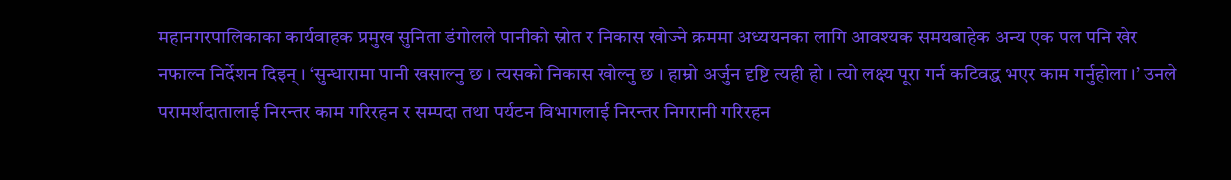महानगरपालिकाका कार्यवाहक प्रमुख सुनिता डंगोलले पानीको स्रोत र निकास खोज्ने क्रममा अध्ययनका लागि आवश्यक समयबाहेक अन्य एक पल पनि खेर नफाल्न निर्देशन दिइन् । ‘सुन्धारामा पानी खसाल्नु छ । त्यसको निकास खोल्नु छ । हाम्रो अर्जुन दृष्टि त्यही हो । त्यो लक्ष्य पूरा गर्न कटिवद्ध भएर काम गर्नुहोला ।’ उनले परामर्शदातालाई निरन्तर काम गरिरहन र सम्पदा तथा पर्यटन विभागलाई निरन्तर निगरानी गरिरहन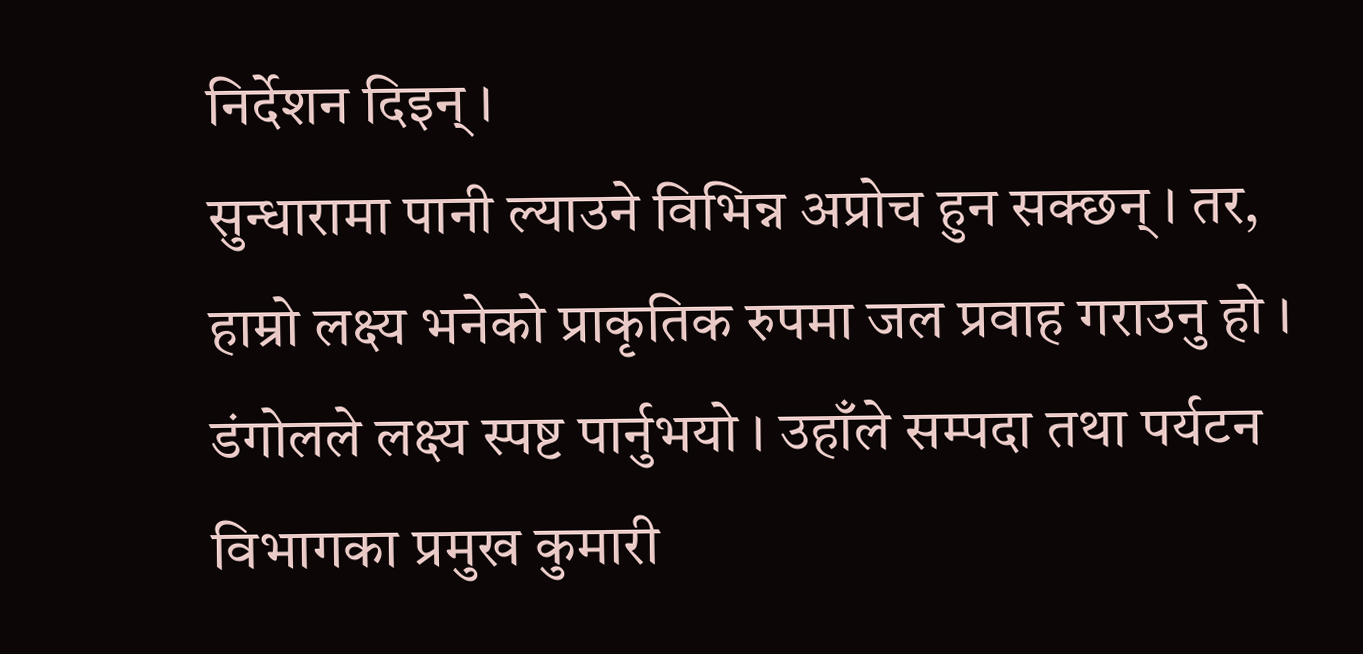निर्देशन दिइन् ।
सुन्धारामा पानी ल्याउने विभिन्न अप्रोच हुन सक्छन् । तर, हाम्रो लक्ष्य भनेको प्राकृतिक रुपमा जल प्रवाह गराउनु हो । डंगोलले लक्ष्य स्पष्ट पार्नुभयो । उहाँले सम्पदा तथा पर्यटन विभागका प्रमुख कुमारी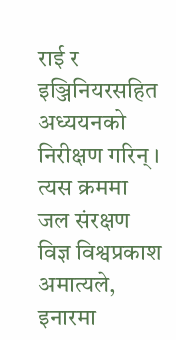राई र इञ्जिनियरसहित अध्ययनको निरीक्षण गरिन् ।
त्यस क्रममा जल संरक्षण विज्ञ विश्वप्रकाश अमात्यले, इनारमा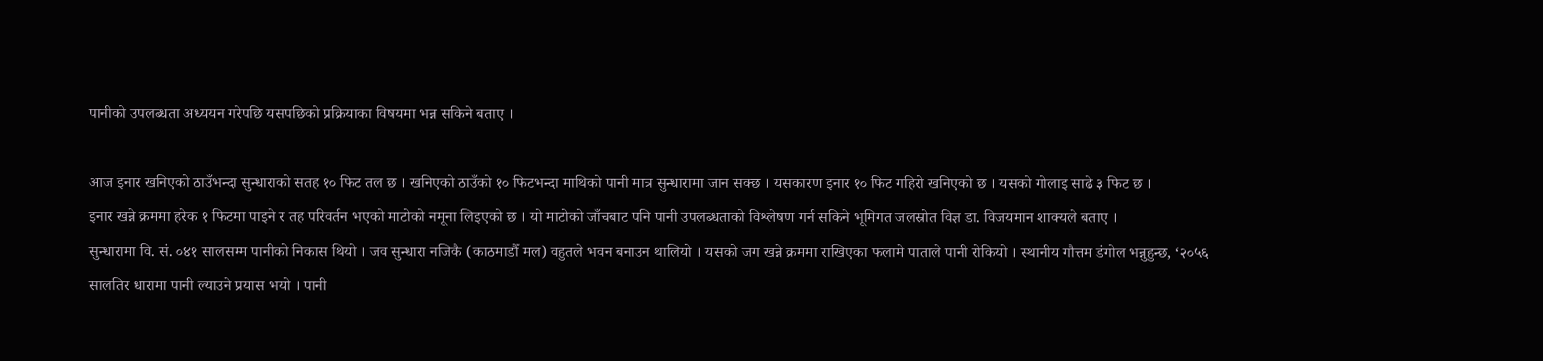पानीको उपलब्धता अध्ययन गरेपछि यसपछिको प्रक्रियाका विषयमा भन्न सकिने बताए ।

आज इनार खनिएको ठाउँभन्दा सुन्धाराको सतह १० फिट तल छ । खनिएको ठाउँको १० फिटभन्दा माथिको पानी मात्र सुन्धारामा जान सक्छ । यसकारण इनार १० फिट गहिरो खनिएको छ । यसको गोलाइ साढे ३ फिट छ ।
इनार खन्ने क्रममा हरेक १ फिटमा पाइने र तह परिवर्तन भएको माटोको नमूना लिइएको छ । यो माटोको जाँचबाट पनि पानी उपलब्धताको विश्लेषण गर्न सकिने भूमिगत जलस्रोत विज्ञ डा. विजयमान शाक्यले बताए ।
सुन्धारामा वि. सं. ०४१ सालसम्म पानीको निकास थियो । जव सुन्धारा नजिकै (काठमाडौँ मल) वहुतले भवन बनाउन थालियो । यसको जग खन्ने क्रममा राखिएका फलामे पाताले पानी रोकियो । स्थानीय गौत्तम डंगोल भन्नुहुन्छ, ‘२०५६ सालतिर धारामा पानी ल्याउने प्रयास भयो । पानी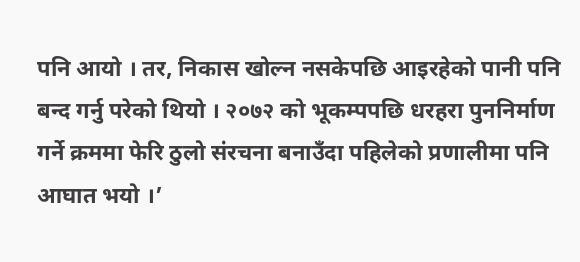पनि आयो । तर, निकास खोल्न नसकेपछि आइरहेको पानी पनि बन्द गर्नु परेको थियो । २०७२ को भूकम्पपछि धरहरा पुननिर्माण गर्ने क्रममा फेरि ठुलो संरचना बनाउँदा पहिलेको प्रणालीमा पनि आघात भयो ।’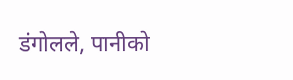डंगोलले, पानीको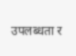उपलब्धता र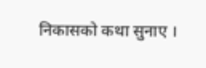निकासको कथा सुनाए ।